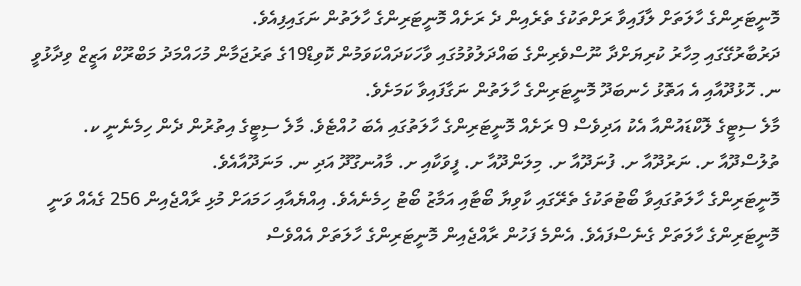މޮނީޓަރިންގެ ހާލަތަށް ލާފައިވާ ރަށްތަކުގެ ތެރެއިން ދެ ރަށެއް މޮނީޓަރިންގެ ހާލަތުން ނަގައިފިއެވެ.
ދަރުބާރުގޭގައި މިހާރު ކުރިޔަށްދާ ނޫސްވެރިންގެ ބައްދަލުވުމުގައި ވާހަކަދައްކަވަމުން ކޮވިޑް19ގެ ތަރުޖަމާން މުހައްމަދު މަބްރޫކް އަޒީޒް ވިދާޅުވީ ނ. ހޮޅުދޫއާއި އެ އަތޮޅު ހެނބަދޫ މޮނީޓަރިންގެ ހާލަތުން ނަގާފައިވާ ކަމަށެވެ.
މާލެ ސިޓީގެ ލޮކްޑައުންއާ އެކު އަދިވެސް 9 ރަށެއް މޮނީޓަރިންގެ ހާލަތުގައި އެބަ ހުއްޓެވެ. މާލެ ސިޓީގެ އިތުރުން ދެން ހިމެނެނީ ކ. ތުލުސްދޫއާ ށ. ނަރުދޫއާ ށ. ފުނަދޫއާ ށ. މިލަންދޫއާ ށ. ފީވަކާއި ށ. މާއުނގޫދޫ އަދި ނ. މަނަދޫއާއެވެ.
މޮނީޓަރިންގެ ހާލަތުގައިވާ ބޯޓުތަކުގެ ތެރޭގައި ކާވިޔާ ބޯޓާއި އަމާޒު ބޯޓު ހިމެނެއެވެ. އިއްޔެއާއި ހަމައަށް މުޅި ރާއްޖެއިން 256 ގެއެއް ވަނީ މޮނީޓަރިންގެ ހާލަތަށް ގެނެސްފައެވެ. އެންމެ ފަހުން ރާއްޖެއިން މޮނީޓަރިންގެ ހާލަތަށް އެއްވެސް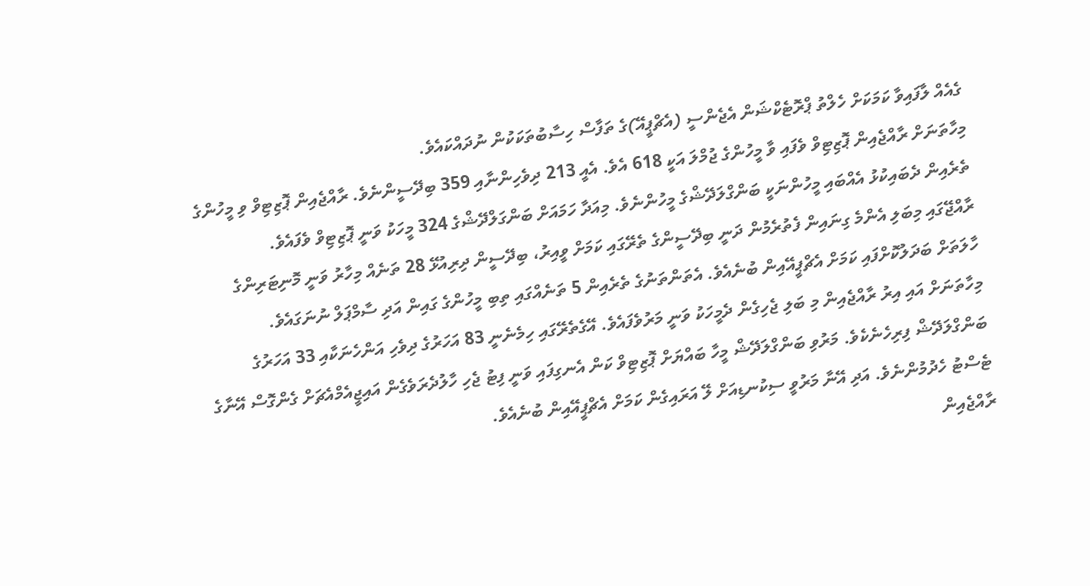ގެއެއް ލާފައިވާ ކަމަކަށް ހެލްތު ޕްރޮޓެކްޝަން އެޖެންސީ (އެޗްޕީއޭ)ގެ ތަފާސް ހިސާބުތަކަކުން ނުދައްކައެވެ.
މިހާތަނަށް ރާއްޖެއިން ޕޮޒިޓިވް ވެފައި ވާ މީހުންގެ ޖުމްލަ އަކީ 618 އެވެ. އެއީ 213 ދިވެހިންނާއި 359 ބިދޭސީންނެވެ. ރާއްޖެއިން ޕޮޒިޓިވް ވި މީހުންގެ ތެރެއިން ދެބައިކުޅު އެއްބައި މީހުންނަކީ ބަންގްލަދޭޝްގެ މީހުންނެވެ. މިއަދާ ހަމައަށް ބަންގަލްދޭޝްގެ 324 މީހަކު ވަނީ ޕޮޒިޓިވް ވެފައެވެ.
ރާއްޖޭގައި މިބަލި އެންމެ ގިނައިން ފެތުރެމުން ދަނީ ބިދޭސީންގެ ތެރޭގައި ކަމަށް ވީއިރު، ބިދޭސީން ދިރިއުޅޭ 28 ތަނެއް މިހާރު ވަނީ މޮނިޓަރިންގެ ހާލަތަށް ބަދަލުކޮށްފައި ކަމަށް އެޗްޕީއޭއިން ބުނެއެވެ. އެތަންތަނުގެ ތެރެއިން 5 ތަނެއްގައި ތިބި މީހުންގެ ގައިން އަދި ސާމްޕަލް ނުނަގައެވެ.
މިހާތަނަށް އައި އިރު ރާއްޖެއިން މި ބަލި ޖެހިގެން ދެމީހަކު ވަނީ މަރުވެފައެވެ. އޭގެތެރޭގައި ހިމެނެނީ 83 އަހަރުގެ ދިވެހި އަންހެނަކާއި 33 އަހަރުގެ ބަންގްލަދޭޝް ފިރިހެނެކެވެ. މަރުވި ބަންގްލަދޭޝް މީހާ ބައްޔަށް ޕޮޒިޓިވް ކަން އެނގިފައި ވަނީ ފިޓު ޖެހި ހާލުދެރަވެގެން އައިޖީއެމްއެޗަށް ގެންގޮސް އޭނާގެ ޓެސްޓު ހެދުމުންނެވެ. އަދި އޭނާ މަރުވީ ސިކުނޑިއަށް ލޭ އަރައިގެން ކަމަށް އެޗްޕީއޭއިން ބުނެއެވެ.
ރާއްޖެއިން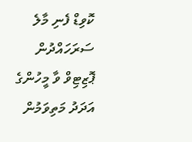ކޮވިޑް ފެނި މާލެ ސަރަހައްދުން ޕޮޒިޓިވް ވާ މީހުންގެ އަދަދު މަތިވަމުން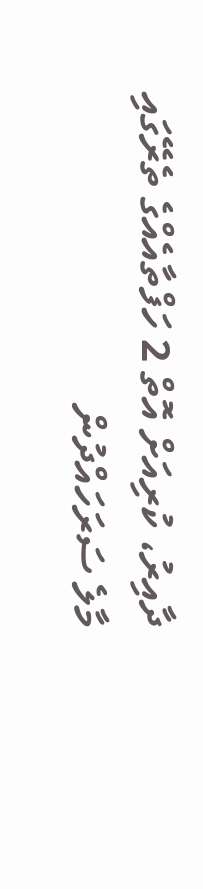ދާއިރު، ކުރިއަށް އޮތް 2 ހަފްތާއެއްގެ ތެރޭގައި މާލެ ސަރަހައްދުން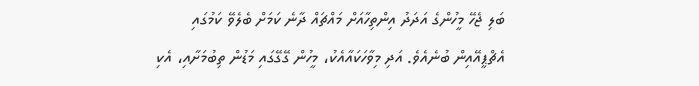ބަލި ޖެހޭ މީހުންގެ އަދަދު އިންތިހާއަށް މައްޗައް ދާނެ ކަމަށް ބެލެވޭ ކަމުގައި އެޗްޕީއޭއިން ބުނެއެވެ. އަދި މިވާހަކައާއެކު، މީހުން ގޭގޭގައި މަޑުން ތިބުމަށާއި، އެކި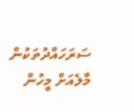ސަރަހައްދުތަކުން މާލެއަށް މީހުން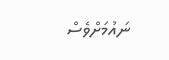ނައުމަށްވެސް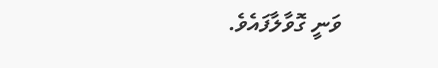ވަނީ ގޮވާލާފައެވެ.